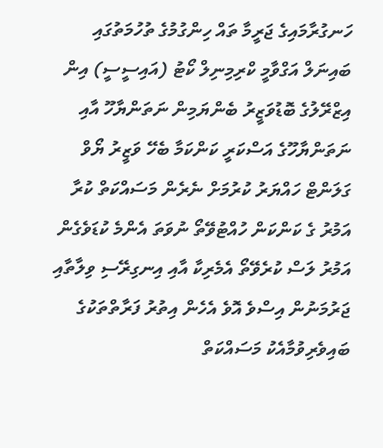ހަނގުރާމައިގެ ޖަރީމާ ތައް ހިންގުމުގެ ތުހުމަތުގައި ބައިނަލް އަގްވާމީ ކްރިމިނިލް ކޯޓު (އައިސީސީ) އިން އިޒްރޭލުގެ ބޮޑުވަޒީރު ބެންޔަމިން ނަތަންޔާހޫ އާއި ނަތަންޔާހޫގެ އަސްކަރީ ކަންކަމާ ބެހޭ ވަޒީރު ޔޯވް ގަލަންޓް ހައްޔަރު ކުރުމަށް ނެރެން މަސައްކަތް ކުރާ އަމުރު ގެ ކަންކަން ހުއްޓުވޭތޯ ނުވަތަ އެންމެ ކުޑަވެގެން އަމުރު ލަސް ކުރެވޭތޯ އެމެރިކާ އާއި އިނގިރޭސި ވިލާތާއި ޖަރުމަނުން އިސްވެ އޮވެ އެހެން އިތުރު ފަރާތްތަކުގެ ބައިވެރިވުމާއެކު މަސައްކަތް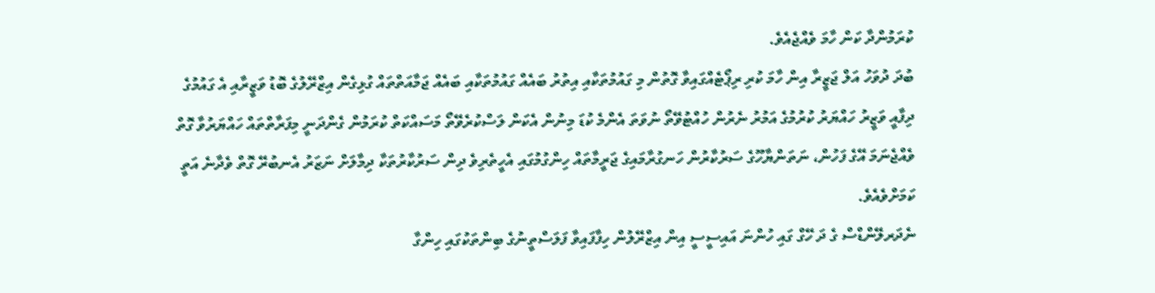ކުރަމުންދާ ކަން ހާމަ ވެއްޖެއެވެ.
ބުދަ ދުވަހު އަލް ޖަޒީރާ އިން ހާމަ ކުރި ރިޕޯޓެއްގައިވާ ގޮތުން މި ގައުމުތަކާއި އިތުރު ބައެއް ގައުމުތަކާއި ބައެއް ޖަމާއަތްތައް ގުޅިގެން އިޒްރޭލުގެ ބޮޑު ވަޒީރާއި އެ ގައުމުގެ ދިފާއީ ވަޒީރު ހައްޔަރު ކުރުމުގެ އަމުރު ނެރުން ހުއްޓުވޭތޯ ނުވަތަ އެންމެ ކުޑަ މިނުން އެކަން ލަސްކުރެވޭތޯ މަސައްކަތް ކުރަމުން ގެންދަނީ މިފަރާތްތައް ހައްޔަރުވާ ގޮތް ވެއްޖެނަމަ އޭގެ ފަހުން، ނަތަންޔާހޫގެ ސަރުކާރުން ހަނގުރާމައިގެ ޖަރީމާތައް ހިންގުމުގައި އެހީތެރިވެ ދިން ސަރުކާރުތަކާ ދިމާލަށް ނަޒަރު އެނބުރޭ ގޮތް ވެދާނެ އަތީ ކަމަށްވެއެވެ.
ނެދަރލޭންޑްސް ގެ ދަ ހޭގް ގައި ހުންނަ އައިސީސީ އިން އިޒްރޭލުން ހިފާފައިވާ ފަލަސްތީނުގެ ބިންތަކުގައި ހިންގާ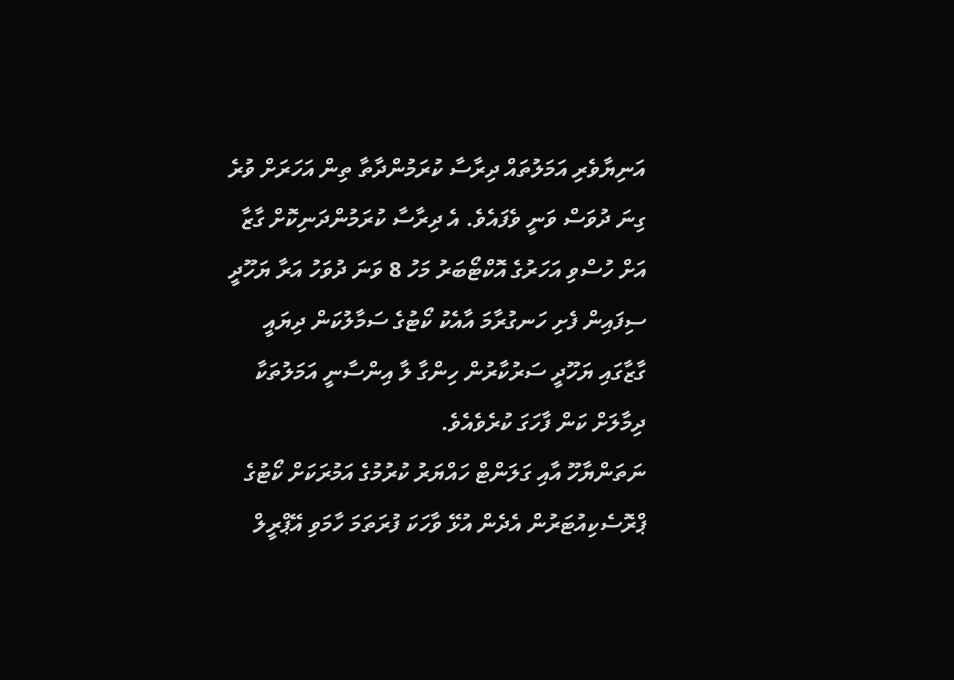އަނިޔާވެރި އަމަލުތައް ދިރާސާ ކުރަމުންދާތާ ތިން އަހަރަށް ވުރެ ގިނަ ދުވަސް ވަނީ ވެފައެވެ. އެ ދިރާސާ ކުރަމުންދަނިކޮށް ގާޒާ އަށް ހުސްވި އަހަރުގެ އޮކްޓޯބަރު މަހު 8 ވަނަ ދުވަހު އަރާ ޔަހޫދީ ސިފައިން ފެށި ހަނގުރާމަ އާއެކު ކޯޓުގެ ސަމާލުކަން ދިޔައީ ގާޒާގައި ޔަހޫދީ ސަރުކާރުން ހިންގާ ލާ އިންސާނީ އަމަލުތަކާ ދިމާލަށް ކަން ފާހަގަ ކުރެވެއެވެ.
ނަތަންޔާހޫ އާއި ގަލަންޓް ހައްޔަރު ކުރުމުގެ އަމުރަކަށް ކޯޓުގެ ޕްރޮސެކިއުޓަރުން އެދެން އުޅޭ ވާހަކަ ފުރަތަމަ ހާމަވި އޭޕްރީލް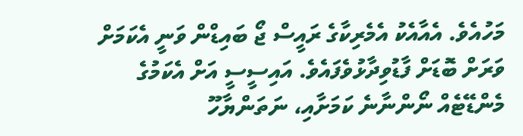މަހުއެވެ. އެއާއެކު އެމެރިކާގެ ރައީސް ޖޯ ބައިޑްން ވަނީ އެކަމަށް ވަރަށް ބޮޑަށް ފާޑުވިދާޅުވެފައެވެ. އައިސީސީ އަށް އެކަމުގެ މެންޑޭޓެއް ނޯންނާނެ ކަމަށާއި، ނަތަންޔާހޫ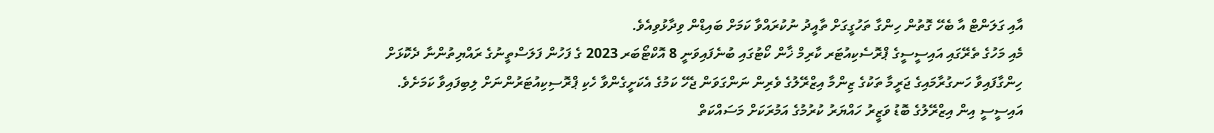އާއި ގަލަންޓް އާ ބެހޭ ގޮތުން ހިންގާ ތަހުގީގަށް ތާއީދު ނުކުރައްވާ ކަމަށް ބައިޑްން ވިދާޅުވިއެވެ.
މެއި މަހުގެ ތެރޭގައި އައިސީސީގެ ޕްރޮސެކިއުޓަރ ކާރިމް ޚާން ކޯޓުގައި ބުނެފައިވަނީ 8 އޮކްޓޯބަރ 2023 ގެ ފަހުން ފަލަސްތީނުގެ ރައްޔިތުންނާ ދެކޮޅަށް ހިންގާފައިވާ ހަނގުރާމައިގެ ޖަރީމާ ތަކުގެ ޒިންމާ އިޒްރޭލުގެ ވެރިން ނަންގަވަން ޖެހޭ ކަމުގެ އެކަށީގެންވާ ހެކި ޕްރޮސިކިއުޓަރުންނަށް ލިބިފައިވާ ކަމަށެވެ. އައިސީސީ އިން އިޒްރޭލުގެ ބޮޑު ވަޒީރު ހައްޔަރު ކުރުމުގެ އަމުރަކަށް މަސައްކަތް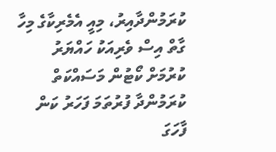ކުރަމުންދާއިރު، މިއީ އެމެރިކާގެ މިހާ ގާތް އިސް ވެރިއަކު ހައްޔަރު ކުރުމަށް ކޯޓުން މަސައްކަތް ކުރަމުންދާ ފުރުތަމަ ފަހަރު ކަން ފާހަގަ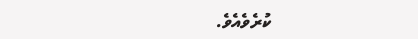ކުރެވެއެވެ.